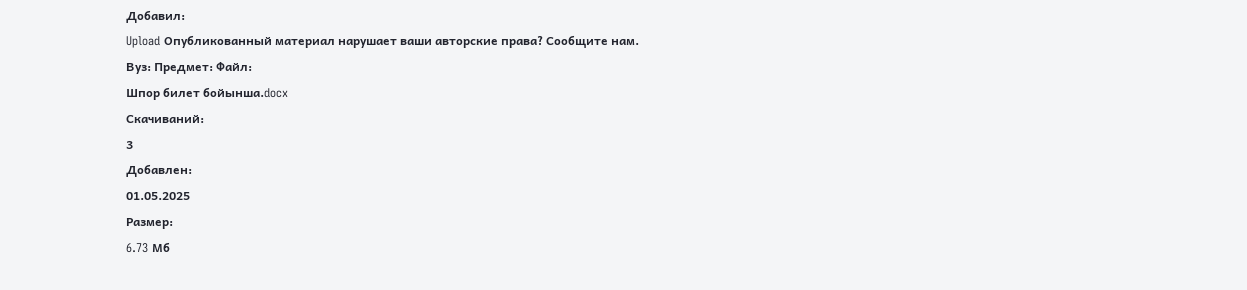Добавил:
Upload Опубликованный материал нарушает ваши авторские права? Сообщите нам.
Вуз: Предмет: Файл:
Шпор билет бойынша.docx
Скачиваний:
3
Добавлен:
01.05.2025
Размер:
6.73 Mб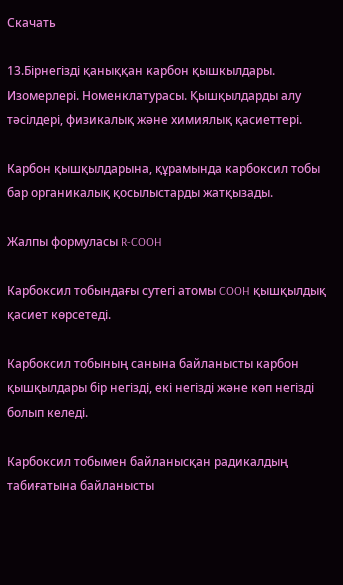Скачать

13.Бірнегізді қаныққан карбон қышкылдары. Изомерлері. Номенклатурасы. Қышқылдарды алу тәсілдері, физикалық және химиялық қасиеттері.

Карбон қышқылдарына, құрамында карбоксил тобы бар органикалық қосылыстарды жатқызады.

Жалпы формуласы R-COOH

Карбоксил тобындағы сутегі атомы COOH қышқылдық қасиет көрсетеді.

Карбоксил тобының санына байланысты карбон қышқылдары бір негізді, екі негізді және көп негізді болып келеді.

Карбоксил тобымен байланысқан радикалдың табиғатына байланысты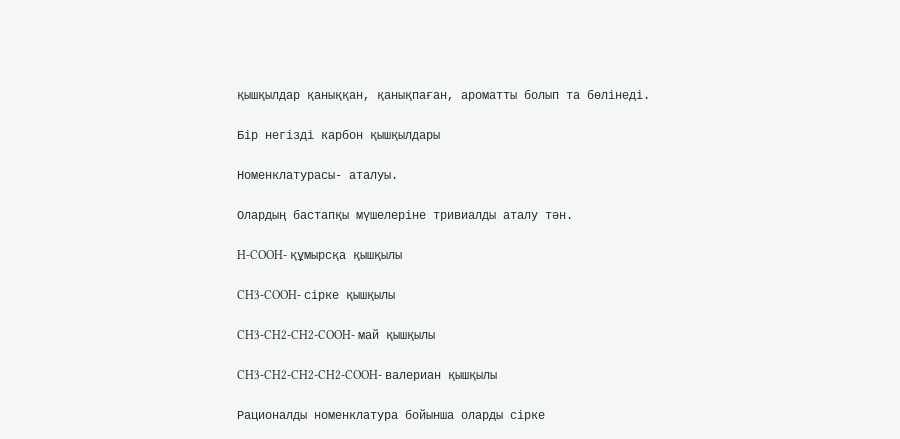қышқылдар қаныққан, қанықпаған, ароматты болып та бөлінеді.

Бір негізді карбон қышқылдары

Номенклатурасы- аталуы.

Олардың бастапқы мүшелеріне тривиалды аталу тән.

H-COOH- құмырсқа қышқылы

CH3-COOH- сірке қышқылы

CH3-CH2-CH2-COOH- май қышқылы

CH3-CH2-CH2-CH2-COOH- валериан қышқылы

Рационалды номенклатура бойынша оларды сірке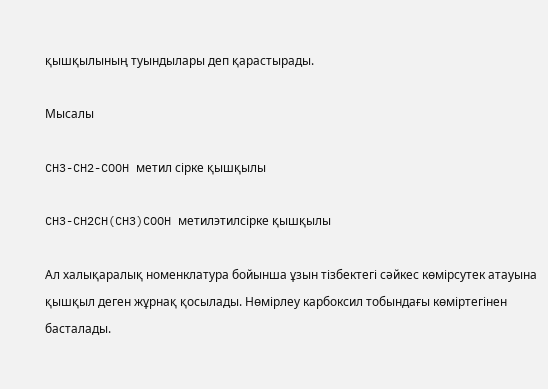қышқылының туындылары деп қарастырады.

Мысалы

CH3-CH2-COOH метил сірке қышқылы

CH3-CH2CH(CH3)COOH метилэтилсірке қышқылы

Ал халықаралық номенклатура бойынша ұзын тізбектегі сәйкес көмірсутек атауына қышқыл деген жұрнақ қосылады. Нөмірлеу карбоксил тобындағы көміртегінен басталады.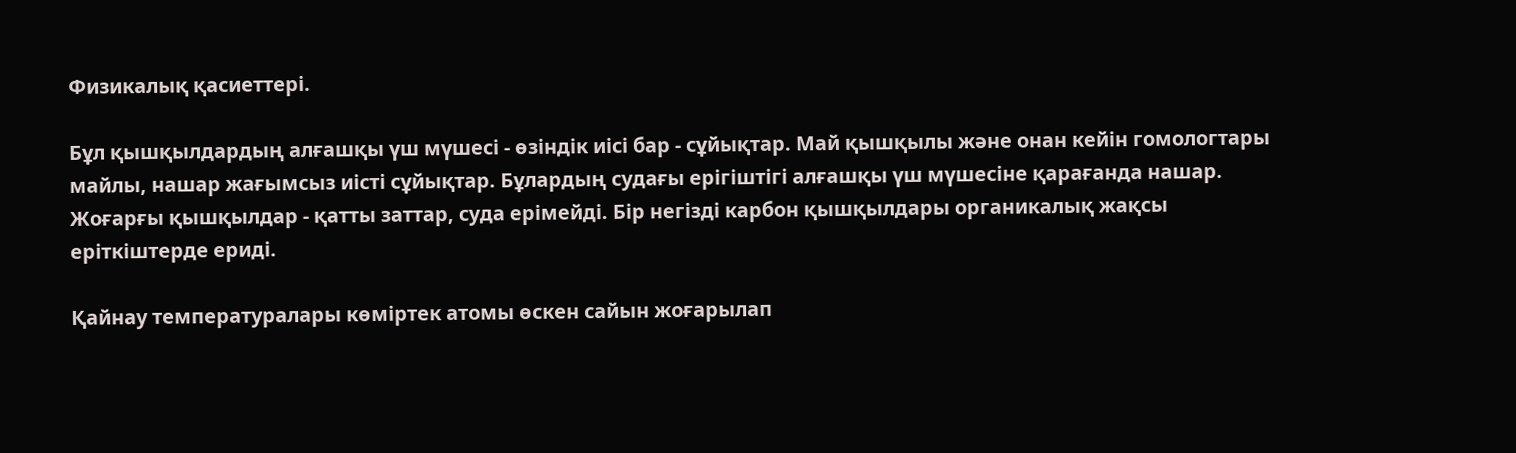Физикалық қасиеттері.

Бұл қышқылдардың алғашқы үш мүшесі - өзіндік иісі бар - сұйықтар. Май қышқылы және онан кейін гомологтары майлы, нашар жағымсыз иісті сұйықтар. Бұлардың судағы ерігіштігі алғашқы үш мүшесіне қарағанда нашар. Жоғарғы қышқылдар - қатты заттар, суда ерімейді. Бір негізді карбон қышқылдары органикалық жақсы еріткіштерде ериді.

Қайнау температуралары көміртек атомы өскен сайын жоғарылап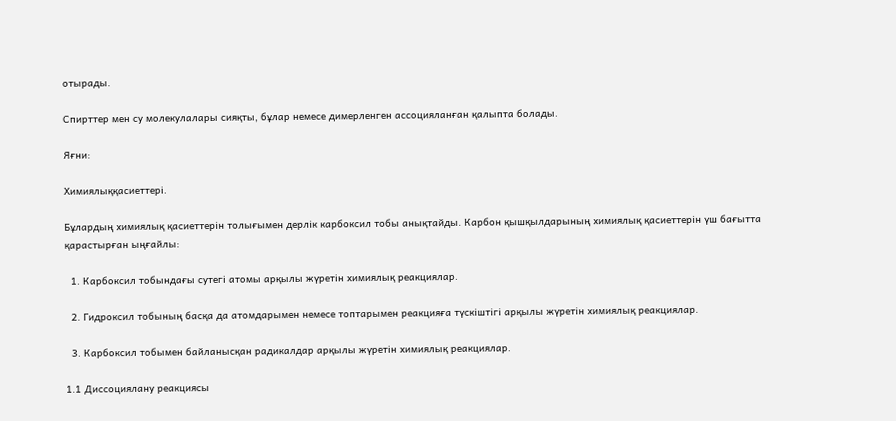отырады.

Спирттер мен су молекулалары сияқты, бұлар немесе димерленген ассоцияланған қалыпта болады.

Яғни:

Химиялыққасиеттері.

Бұлардың химиялық қасиеттерін толығымен дерлік карбоксил тобы анықтайды. Карбон қышқылдарының химиялық қасиеттерін үш бағытта қарастырған ыңғайлы:

  1. Карбоксил тобындағы сутегі атомы арқылы жүретін химиялық реакциялар.

  2. Гидроксил тобының басқа да атомдарымен немесе топтарымен реакцияға түскіштігі арқылы жүретін химиялық реакциялар.

  3. Карбоксил тобымен байланысқан радикалдар арқылы жүретін химиялық реакциялар.

1.1 Диссоциялану реакциясы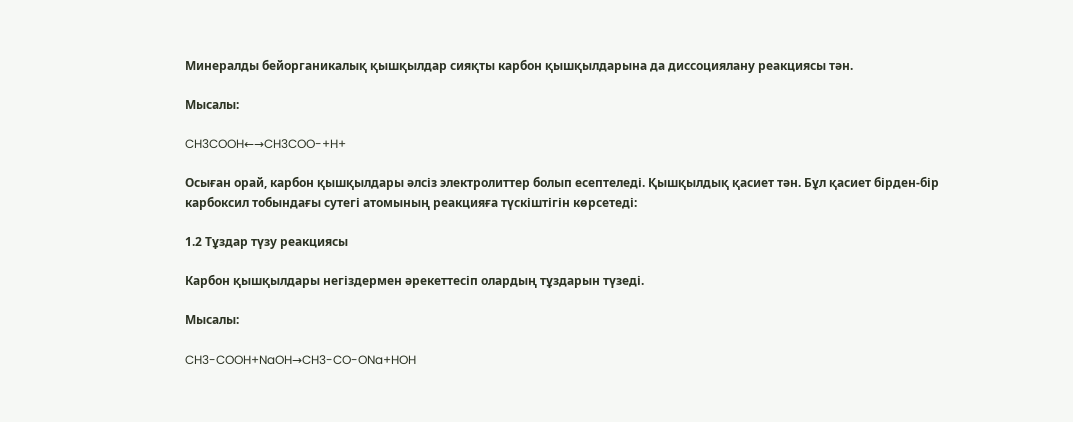Минералды бейорганикалық қышқылдар сияқты карбон қышқылдарына да диссоциялану реакциясы тән.

Мысалы:

CH3COOH←→CH3COO-+H+

Осыған орай, карбон қышқылдары әлсіз электролиттер болып есептеледі. Қышқылдық қасиет тән. Бұл қасиет бірден-бір карбоксил тобындағы сутегі атомының реакцияға түскіштігін көрсетеді:

1.2 Тұздар түзу реакциясы

Карбон қышқылдары негіздермен әрекеттесіп олардың тұздарын түзеді.

Мысалы:

CH3-COOH+NaOH→CH3-CO-ONa+HOH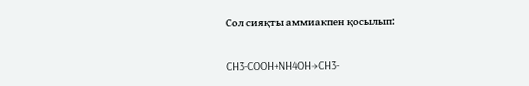Сол сияқты аммиакпен қосылып:

CH3-COOH+NH4OH→CH3-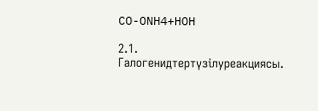CO-ONH4+HOH

2.1. Галогенидтертүзілуреакциясы.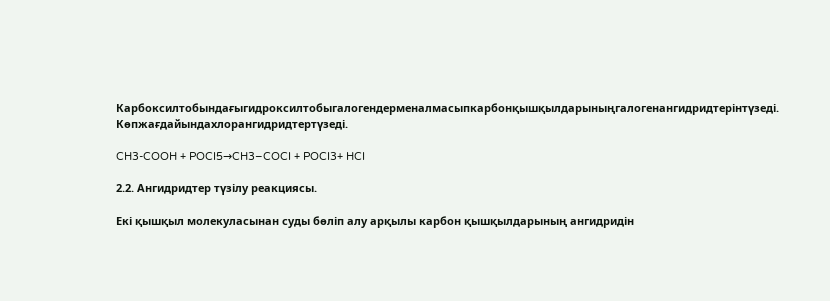Карбоксилтобындағыгидроксилтобыгалогендерменалмасыпкарбонқышқылдарыныңгалогенангидридтерінтүзеді. Көпжағдайындахлорангидридтертүзеді.

CH3-COOH + POCI5→CH3–COCI + POCI3+ HCI

2.2. Ангидридтер түзілу реакциясы.

Екі қышқыл молекуласынан суды бөліп алу арқылы карбон қышқылдарының ангидридін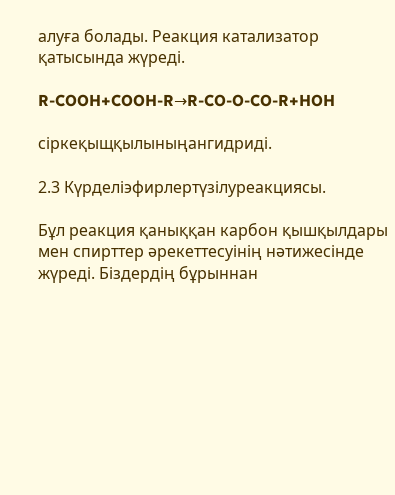алуға болады. Реакция катализатор қатысында жүреді.

R-COOH+COOH-R→R-CO-O-CO-R+HOH

сіркеқыщқылыныңангидриді.

2.3 Күрделіэфирлертүзілуреакциясы.

Бұл реакция қаныққан карбон қышқылдары мен спирттер әрекеттесуінің нәтижесінде жүреді. Біздердің бұрыннан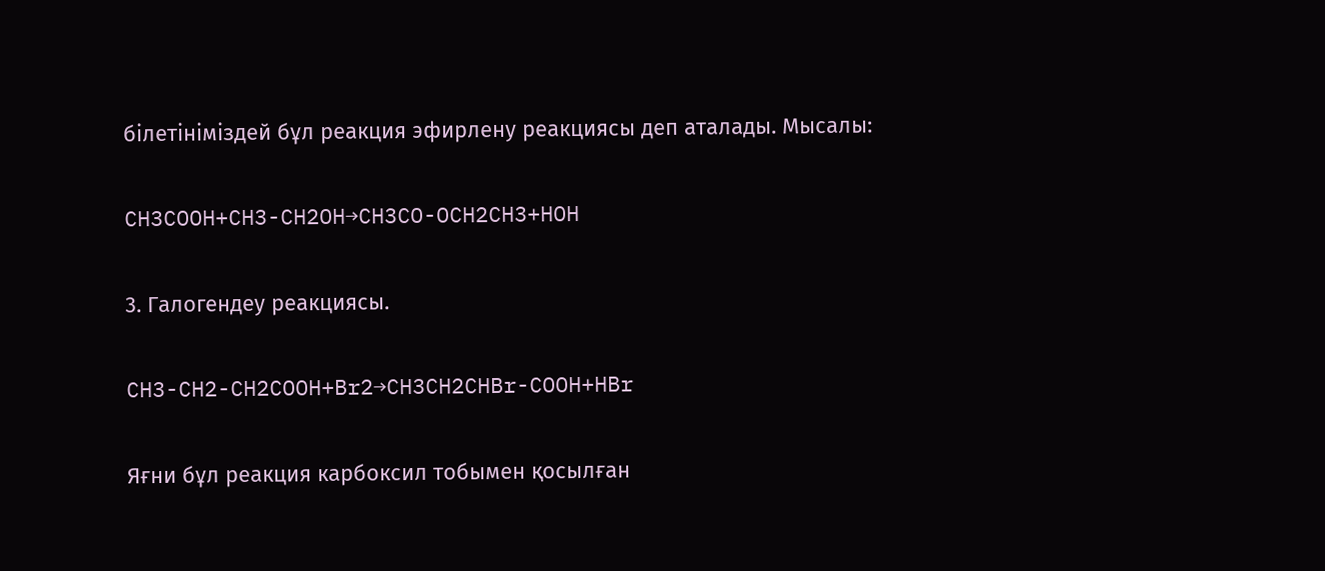білетініміздей бұл реакция эфирлену реакциясы деп аталады. Мысалы:

CH3COOH+CH3-CH2OH→CH3CO-OCH2CH3+HOH

3. Галогендеу реакциясы.

CH3-CH2-CH2COOH+Br2→CH3CH2CHBr-COOH+HBr

Яғни бұл реакция карбоксил тобымен қосылған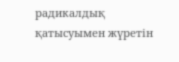радикалдық қатысуымен жүретін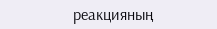реакцияның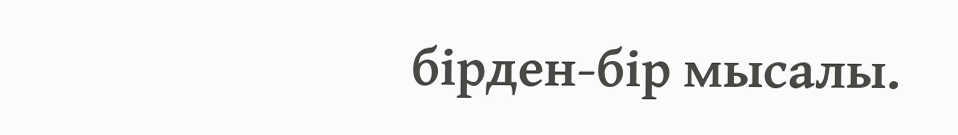бірден-бір мысалы.